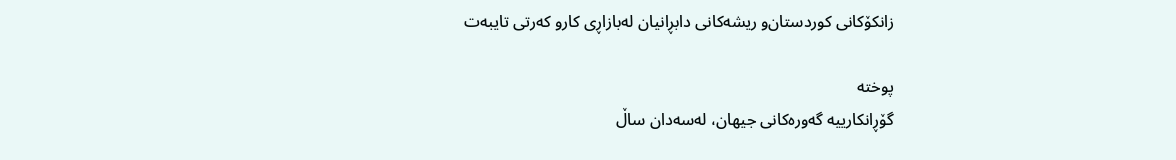زانكۆكانی‌ كوردستان‌و ریشه‌كانی‌ دابڕانیان له‌بازاڕی‌ كار‌و كه‌رتی‌ تایبه‌ت

پوختە
گۆڕانكارییه‌ گه‌وره‌كانی‌ جیهان، له‌سه‌دان ساڵ‌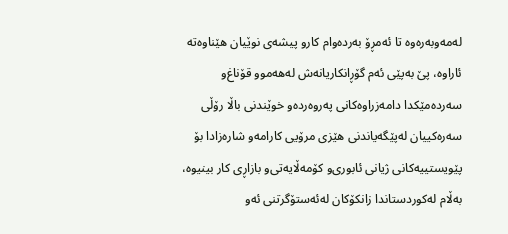له‌مه‌وبه‌ره‌وه‌ تا ئه‌مڕۆ به‌رده‌وام كارو پیشه‌ی نوێیان هێناوه‌ته‌ ئاراوه‌، پێ‌ به‌پێی‌ ئه‌م گۆڕانكاریانه‌ش له‌هه‌موو قۆناغ‌و سه‌رده‌مێكدا دامه‌زراوه‌كانی‌ په‌روه‌رده‌‌و خوێندنی‌ باڵا رۆڵی‌ سه‌ره‌كییان له‌پێگه‌یاندنی‌ هێزی‌ مرۆیی‌ كارامه‌و شاره‌زادا بۆ پێویستییه‌كانی‌ ژیانی‌ ئابوری‌‌و كۆمه‌ڵایه‌تی‌‌و بازاڕی‌ كار بینیوه‌، به‌ڵام له‌كوردستاندا زانكۆكان له‌ئه‌ستۆگرتنی‌ ئه‌و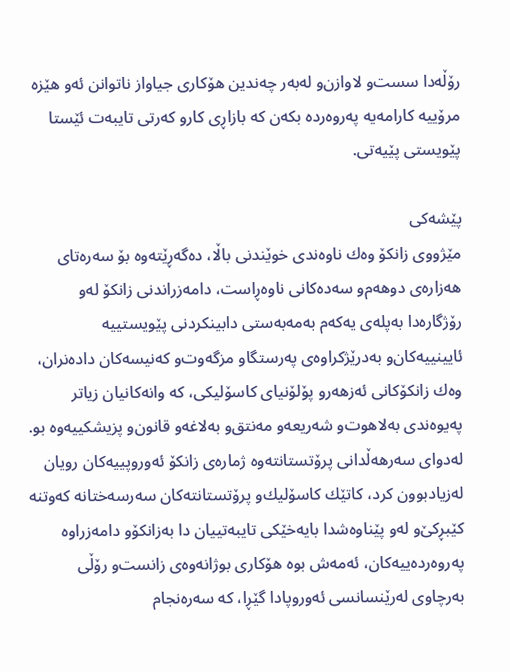رۆڵه‌دا سست‌و لاوازن‌و له‌به‌ر چه‌ندین هۆكاری‌ جیاواز ناتوانن ئه‌و هێزه‌ مرۆییه‌ كارامه‌یه‌ په‌روه‌رده‌ بكه‌ن كه‌ بازاڕی‌ كار‌و كه‌رتی‌ تایبه‌ت ئێستا پێویستی‌ پێیه‌تی‌.

پێشه‌كی‌
مێژووی‌ زانكۆ وه‌ك ناوه‌ندی‌ خوێندنی‌ باڵا، ده‌گه‌ڕێته‌وه‌ بۆ سه‌ره‌تای‌ هه‌زاره‌ی‌ دوهه‌م‌و سه‌ده‌كانی‌ ناوه‌ڕاست، دامه‌زراندنی‌ زانكۆ له‌و رۆژگاره‌دا به‌پله‌ی‌ یه‌كه‌م به‌مه‌به‌ستی‌ دابینكردنی‌ پێویستییه‌ ئایینییه‌كان‌و به‌درێژكراوه‌ی‌ په‌رستگاو مزگه‌وت‌و كه‌نیسه‌كان داده‌نران، وه‌ك زانكۆكانی‌ ئه‌زهه‌رو پۆلۆنیای‌ كاسۆلیكی‌، كه‌ وانه‌كانیان زیاتر په‌یوه‌ندی‌ به‌لاهوت‌و شه‌ریعه‌و مه‌نتق‌و به‌لاغه‌و قانون‌و پزیشكییه‌وه‌ بو.
له‌دوای‌ سه‌رهه‌ڵدانی‌ پرۆتستانته‌وه‌ ژماره‌ی‌ زانكۆ ئه‌وروپییه‌كان رویان له‌زیادبوون كرد، كاتێك كاسۆلیك‌و پرۆتستانته‌كان سه‌رسه‌ختانه‌ كه‌وتنه‌ كێبڕكێ‌‌و له‌و پێناوه‌شدا بایه‌خێكی‌ تایبه‌تییان دا به‌زانكۆو دامه‌زراوه‌ په‌روه‌رده‌ییه‌كان، ئه‌مه‌ش بوه‌ هۆكاری‌ بوژانه‌وه‌ی‌ زانست‌و رۆڵی‌ به‌رچاوی‌ له‌رێنسانسی‌ ئه‌وروپادا گێڕا، كه‌ سه‌ره‌نجام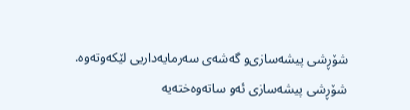شۆڕشی‌ پیشه‌سازی‌‌و گه‌شه‌ی‌ سه‌رمایه‌داریی‌ لێكه‌وته‌وه‌.
شۆڕشی‌ پیشه‌سازی‌ ئه‌و ساته‌وه‌خته‌یه‌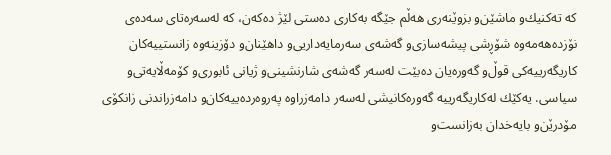كه‌ ته‌كنیك‌و ماشێن‌و بزوێنه‌ری‌ هه‌ڵم جێگه‌ به‌كاری‌ ده‌ستی‌ لێژ ده‌كه‌ن، كه‌ له‌سه‌ره‌تای‌ سه‌ده‌ی‌ نۆزده‌هه‌مه‌وه‌ شۆڕشی‌ پیشه‌سازی‌‌و گه‌شه‌ی‌ سه‌رمایه‌داریی‌‌و داهێنان‌و دۆزینه‌وه‌ زانستییه‌كان كاریگه‌رییه‌كی‌ قوڵ‌‌و گه‌وره‌یان ده‌بێت له‌سه‌ر گه‌شه‌ی‌ شارنشینی‌‌و ژیانی‌ ئابوری‌‌و كۆمه‌ڵایه‌تی‌‌و سیاسی‌. یه‌كێك له‌كاریگه‌رییه‌ گه‌وره‌كانیشی‌ له‌سه‌ر دامه‌زراوه‌ په‌روه‌رده‌ییه‌كان‌و دامه‌زراندنی‌ زانكۆی‌ مۆدرێن‌و بایه‌خدان به‌زانست‌و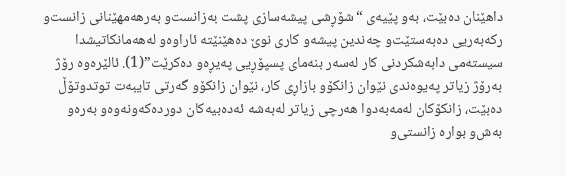داهێنان ده‌بێت، به‌و پێیه‌ی‌ “شۆڕشی‌ پیشه‌سازی‌ پشت به‌زانست‌و به‌رهه‌مهێنانی‌ زانست‌و ركه‌به‌ریی‌ ده‌به‌ستێت‌و چه‌ندین پیشه‌و كاری نوێ‌ ده‌هێنێته‌ ئاراوه‌و له‌هه‌مانكاتیشدا سیسته‌می‌ دابه‌شكردنی‌ كار له‌سه‌ر بنه‌مای‌ پسپۆڕیی‌ په‌یڕه‌و ده‌كرێت”(1). ئالێره‌وه‌ رۆژ به‌رۆژ زیاتر په‌یوه‌ندی‌ نێوان زانكۆو بازاڕی كار، نێوان زانكۆو گه‌رتی‌ تایبه‌ت توتدوتۆڵ‌ ده‌بێت، زانكۆكان له‌مه‌به‌دوا هه‌رچی‌ زیاتر له‌به‌شه‌ ئه‌ده‌بیه‌كان دورده‌كه‌ونه‌وه‌و به‌ره‌و به‌ش‌و بواره‌ زانستی‌‌و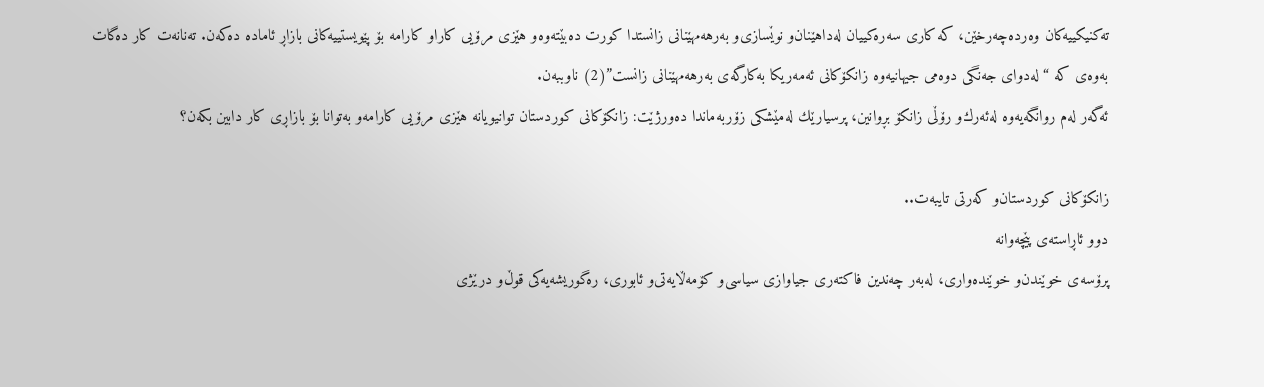ته‌كنیكییه‌كان وه‌رده‌چه‌رخێن، كه‌ كاری‌ سه‌ره‌كییان له‌داهێنان‌و نوێسازی‌‌و به‌رهه‌مهێنانی‌ زانستدا كورت ده‌بێته‌وه‌‌و هێزی‌ مرۆیی‌ كاراو كارامه‌ بۆ پێویستییه‌كانی‌ بازاڕ ئاماده‌ ده‌كه‌ن. ته‌نانه‌ت كار ده‌گات به‌وه‌ی‌ كه‌ “له‌دوای‌ جه‌نگی‌ دوه‌می‌ جیهانیه‌وه‌ زانكۆكانی‌ ئه‌مه‌ریكا به‌كارگه‌ی‌ به‌رهه‌مهێنانی‌ زانست”(2) ناوببه‌ن.
ئه‌گه‌ر له‌م روانگه‌یه‌وه‌ له‌ئه‌رك‌و رۆڵی‌ زانكۆ بڕوانین، پرسیارێك له‌مێشكی‌ زۆربه‌ماندا ده‌ورژێت: زانكۆكانی‌ كوردستان توانیویانه‌ هێزی‌ مرۆیی‌ كارامه‌و به‌توانا بۆ بازاڕی‌ كار دابین بكه‌ن؟

زانكۆكانی‌ كوردستان‌و كه‌رتی‌ تایبه‌ت..
دوو ئاڕاسته‌ی‌ پێچه‌وانه‌
پرۆسه‌ی‌ خوێندن‌و خوێنده‌واری‌، له‌به‌ر چه‌ندین فاكته‌ری‌ جیاوازی‌ سیاسی‌‌و كۆمه‌ڵایه‌تی‌‌و ئابوری‌، ره‌گوریشه‌یه‌كی‌ قوڵ‌‌و درێژی‌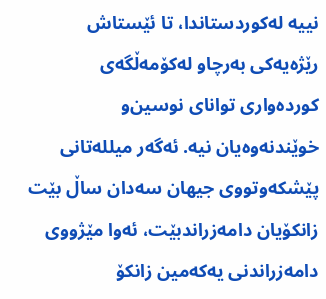نییه‌ له‌كوردستاندا، تا ئێستاش رێژه‌یه‌كی‌ به‌رچاو له‌كۆمه‌ڵگه‌ی‌ كورده‌واری‌ توانای‌ نوسین‌و خوێندنه‌وه‌یان نیه‌. ئه‌گه‌ر میلله‌تانی‌ پێشكه‌وتووی‌ جیهان سه‌دان ساڵ‌ بێت زانكۆیان دامه‌زراندبێت، ئه‌وا مێژووی‌ دامه‌زراندنی‌ یه‌كه‌مین زانكۆ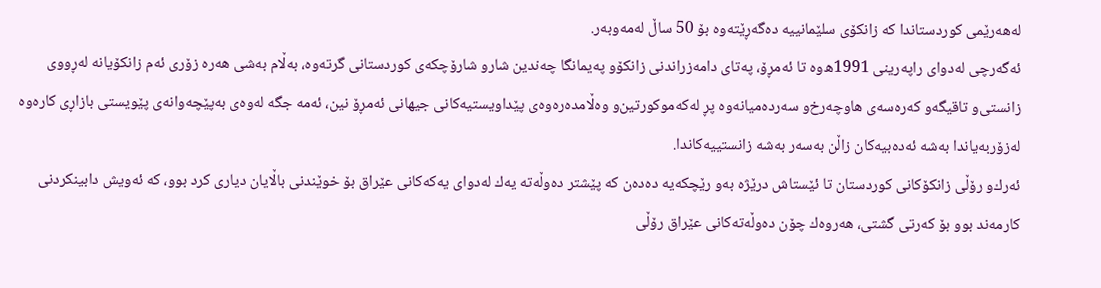له‌هه‌رێمی‌ كوردستاندا كه‌ زانكۆی‌ سلێمانییه‌ ده‌گه‌ڕێته‌وه‌ بۆ 50 ساڵ‌ له‌مه‌وبه‌ر.
ئه‌گه‌رچی‌ له‌دوای‌ راپه‌رینی‌ 1991ه‌وه‌ تا ئه‌مڕۆ، په‌تای‌ دامه‌زراندنی‌ زانكۆ‌و په‌یمانگا چه‌ندین شار‌و شارۆچكه‌ی‌ كوردستانی‌ گرته‌وه‌، به‌ڵام به‌شی‌ هه‌ره‌ زۆری‌ ئه‌م زانكۆیانه‌ له‌ڕووی‌ زانستی‌‌و تاقیگه‌و كه‌ره‌سه‌ی‌ هاوچه‌رخ‌و سه‌رده‌میانه‌وه‌ پڕ له‌كه‌موكورتین‌و وه‌ڵامده‌ره‌وه‌ی‌ پێداویستیه‌كانی‌ جیهانی‌ ئه‌مڕۆ نین، ئه‌مه‌ جگه‌ له‌وه‌ی‌ به‌پێچه‌وانه‌ی‌ پێویستی‌ بازاڕی‌ كاره‌وه‌ له‌زۆربه‌یاندا به‌شه‌ ئه‌ده‌بیه‌كان زاڵن به‌سه‌ر به‌شه‌ زانستییه‌كاندا.
ئه‌رك‌و رۆڵی‌ زانكۆكانی‌ كوردستان تا ئێستاش درێژه‌ به‌و رێچكه‌یه‌ ده‌ده‌ن كه‌ پێشتر ده‌وڵه‌ته‌ یه‌ك له‌دوای‌ یه‌كه‌كانی‌ عێراق بۆ خوێندنی‌ باڵایان دیاری‌ كرد بوو، كه‌ ئه‌ویش دابینكردنی‌ كارمه‌ند بوو بۆ كه‌رتی‌ گشتی‌، هه‌روه‌ك چۆن ده‌وڵه‌ته‌كانی‌ عێراق رۆڵی‌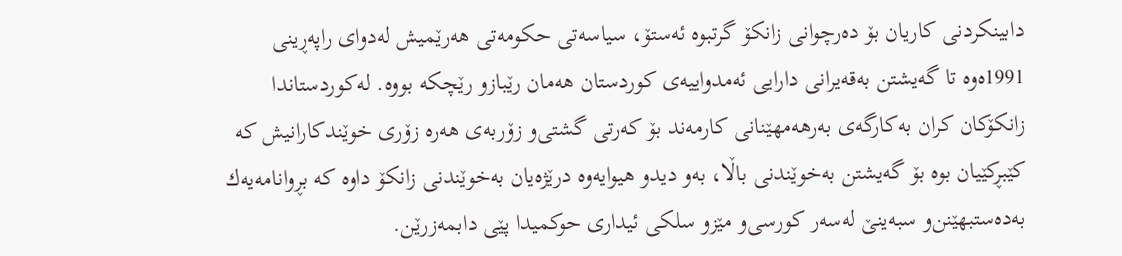دابینكردنی‌ كاریان بۆ ده‌رچوانی‌ زانكۆ گرتبوه‌ ئه‌ستۆ، سیاسه‌تی‌ حكومه‌تی‌ هه‌رێمیش له‌دوای‌ راپه‌ڕینی‌ 1991ه‌وه‌ تا گه‌یشتن به‌قه‌یرانی‌ دارایی‌ ئه‌مدواییه‌ی‌ كوردستان هه‌مان رێبازو رێچكه‌ بووه‌. له‌كوردستاندا زانكۆكان كران به‌كارگه‌ی‌ به‌رهه‌مهێنانی‌ كارمه‌ند بۆ كه‌رتی‌ گشتی‌‌و زۆربه‌ی‌ هه‌ره‌ زۆری‌ خوێندكارانیش كه‌ كێبڕكێیان بوه‌ بۆ گه‌یشتن به‌خوێندنی‌ باڵا، به‌و دیدو هیوایه‌وه‌ درێژه‌یان به‌خوێندنی‌ زانكۆ داوه‌ كه‌ بڕوانامه‌یه‌ك به‌ده‌ستبهێنن‌و سبه‌ینێ‌ له‌سه‌ر كورسی‌‌و مێزو سلكی‌ ئیداری‌ حوكمیدا پێی‌ دابمه‌زرێن.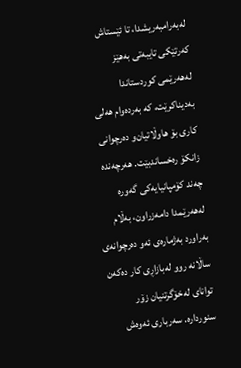له‌به‌رامبه‌ریشدا، تا ئێستاش كه‌رتێكی‌ تایبه‌تی‌ به‌هێز له‌هه‌رێمی‌ كوردستاندا به‌دیناكرێت، كه‌ به‌رده‌وام هه‌لی‌ كاری‌ بۆ هاوڵاتیان‌و ده‌رچوانی‌ زانكۆ ره‌خساندبێت. هه‌رچه‌نده‌ چه‌ند كۆمپانیایه‌كی‌ گه‌وره‌ له‌هه‌رێمدا دامه‌زراون، به‌ڵام به‌راورد به‌ژماره‌ی‌ ئه‌و ده‌رچوانه‌ی‌ ساڵانه‌ روو له‌بازاڕی‌ كار ده‌كه‌ن توانای‌ له‌خۆگرتنیان زۆر سنورداره‌. سه‌رباری‌ ئه‌وه‌ش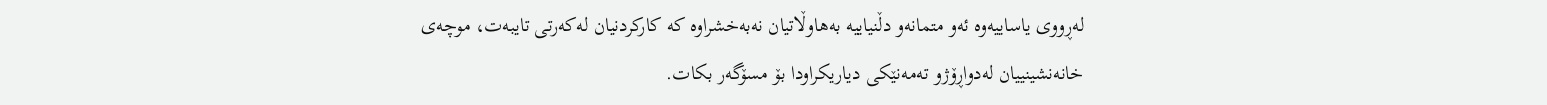له‌ڕووی‌ یاساییه‌وه‌ ئه‌و متمانه‌و دڵنیاییه‌ به‌هاوڵاتیان نه‌به‌خشراوه‌ كه‌ كاركردنیان له‌كه‌رتی‌ تایبه‌ت، موچه‌ی‌ خانه‌نشینییان له‌دواڕۆژ‌و ته‌مه‌نێكی‌ دیاریكراودا بۆ مسۆگه‌ر بكات.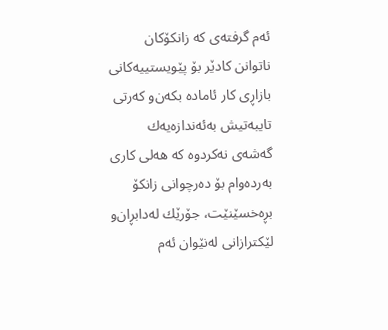ئه‌م گرفته‌ی‌ كه‌ زانكۆكان ناتوانن كادێر بۆ پێویستییه‌كانی‌ بازاڕی‌ كار ئاماده‌ بكه‌ن‌و كه‌رتی‌ تایبه‌تیش به‌ئه‌ندازه‌یه‌ك گه‌شه‌ی‌ نه‌كردوه‌ كه‌ هه‌لی‌ كاری‌ به‌رده‌وام بۆ ده‌رچوانی‌ زانكۆ بڕه‌خسێنێت، جۆرێك له‌دابڕان‌و لێكترازانی‌ له‌نێوان ئه‌م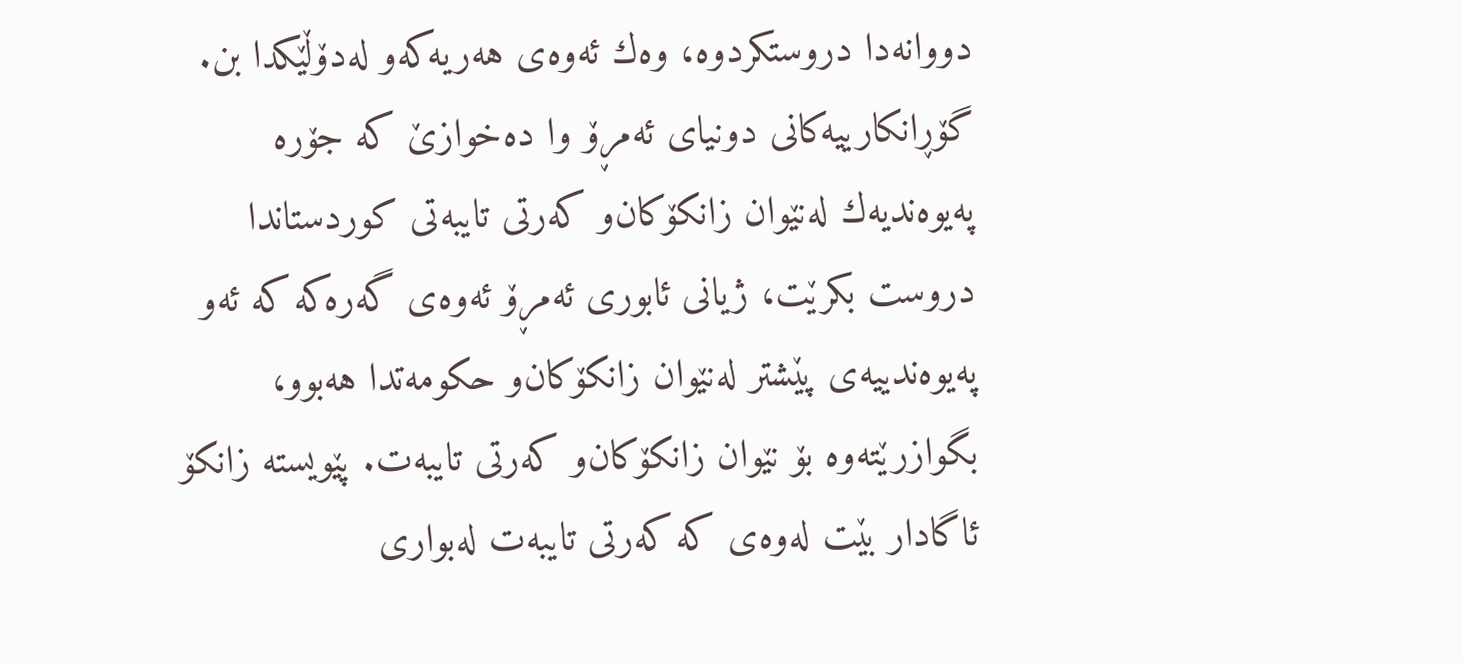دووانه‌دا دروستكردوه‌، وه‌ك ئه‌وه‌ی‌ هه‌ریه‌كه‌و له‌دۆڵێكدا بن.
گۆڕانكارییه‌كانی‌ دونیای‌ ئه‌مڕۆ وا ده‌خوازێ‌ كه‌ جۆره‌ په‌یوه‌ندیه‌ك له‌نێوان زانكۆكان‌و كه‌رتی‌ تایبه‌تی‌ كوردستاندا دروست بكرێت، ژیانی‌ ئابوری‌ ئه‌مڕۆ ئه‌وه‌ی‌ گه‌ره‌كه‌ كه‌ ئه‌و په‌یوه‌ندییه‌ی‌ پێشتر له‌نێوان زانكۆكان‌و حكومه‌تدا هه‌بوو، بگوازرێته‌وه‌ بۆ نێوان زانكۆكان‌و كه‌رتی‌ تایبه‌ت. پێویسته‌ زانكۆ ئاگادار بێت له‌وه‌ی‌ كه‌ كه‌رتی‌ تایبه‌ت له‌بواری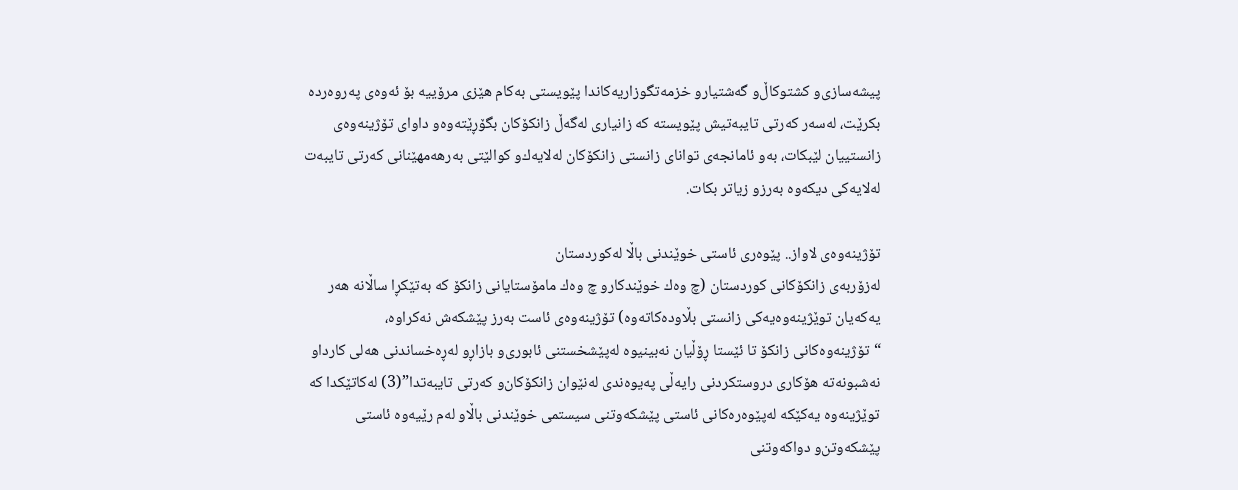پیشه‌سازی‌و كشتوكاڵ‌‌و گه‌شتیار‌و خزمه‌تگوزاریه‌كاندا پێویستی‌ به‌كام هێزی‌ مرۆییه‌ بۆ ئه‌وه‌ی‌ په‌روه‌رده‌ بكرێت، له‌سه‌ر كه‌رتی‌ تایبه‌تیش پێویسته‌ كه‌ زانیاری‌ له‌گه‌ڵ‌ زانكۆكان بگۆڕێته‌وه‌و داوای‌ تۆژینه‌وه‌ی‌ زانستییان لێبكات، به‌و ئامانجه‌ی‌ توانای‌ زانستی زانكۆكان له‌لایه‌ك‌و كوالێتی‌ به‌رهه‌مهێنانی‌ كه‌رتی‌ تایبه‌ت له‌لایه‌كی‌ دیكه‌وه‌ به‌رز‌و زیاتر بكات.

تۆژینه‌وه‌ی‌ لاواز.. پێوه‌ری ئاستی خوێندنی باڵا له‌كوردستان
له‌زۆربه‌ی‌ زانكۆكانی‌ كوردستان (چ وه‌ك خوێندكارو چ وه‌ك مامۆستایانی‌ زانكۆ كه‌ به‌تێكڕا ساڵانه‌ هه‌ر یه‌كه‌یان توێژینه‌وه‌یه‌كی زانستی بڵاوده‌كاته‌وه‌) تۆژینه‌وه‌ی‌ ئاست به‌رز پێشكه‌ش نه‌كراوه‌، “تۆژینه‌وه‌كانی‌ زانكۆ تا ئێستا ڕۆڵیان نه‌بینیوه‌ له‌پێشخستنی‌ ئابوری‌‌و بازاڕ‌و له‌ڕه‌خساندنی‌ هه‌لی كاردا‌و نه‌شبونه‌ته‌ هۆكاری‌ دروستكردنی‌ رایه‌ڵی‌ په‌یوه‌ندی‌ له‌نێوان زانكۆكان‌و كه‌رتی‌ تایبه‌تدا”(3) له‌كاتێكدا كه‌ توێژینه‌وه‌ یه‌كێكه‌ له‌پێوه‌ره‌كانی ئاستی پێشكه‌وتنی سیستمی خوێندنی باڵاو له‌م رێیه‌وه‌ ئاستی پێشكه‌وتن‌و دواكه‌وتنی‌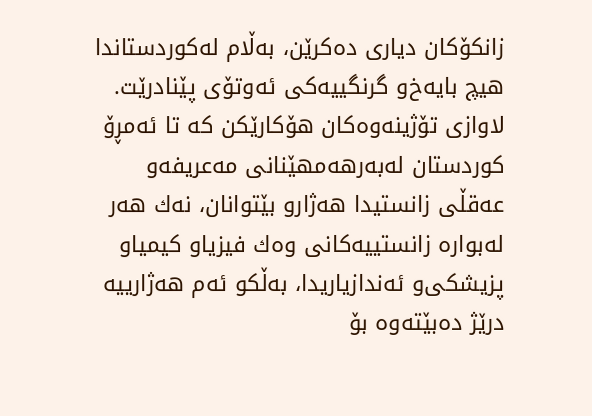زانكۆكان دیاری ده‌كرێن، به‌ڵام له‌كوردستاندا هیچ بایه‌خ‌و گرنگییه‌كی‌ ئه‌وتۆی‌ پێنادرێت. لاوازی‌ تۆژینه‌وه‌كان هۆكارێكن كه‌ تا ئه‌مڕۆ كوردستان له‌به‌رهه‌مهێنانی‌ مه‌عریفه‌و عه‌قڵی‌ زانستیدا هه‌ژارو بێتوانان، نه‌ك هه‌ر له‌بواره‌ زانستییه‌كانی‌ وه‌ك فیزیا‌و كیمیا‌و پزیشكی‌‌و ئه‌ندازیاریدا، به‌ڵكو ئه‌م هه‌ژارییه‌ درێژ ده‌بێته‌وه‌ بۆ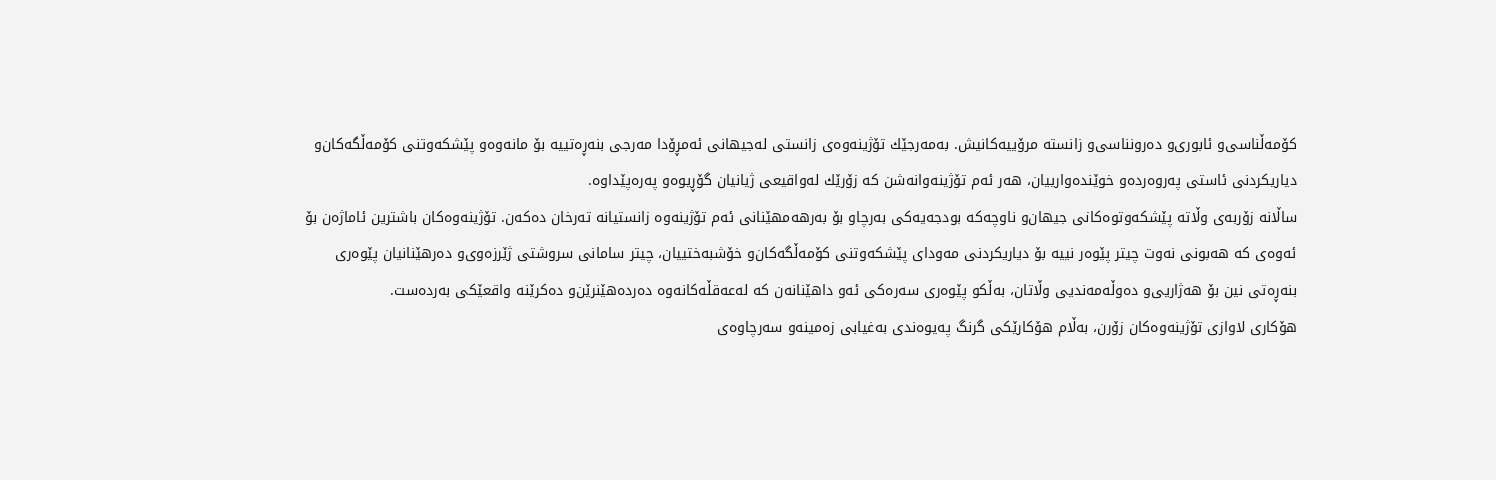كۆمه‌ڵناسی‌‌و ئابوری‌‌و ده‌رونناسی‌‌و زانسته‌ مرۆییه‌كانیش. به‌مه‌رجێك تۆژینه‌وه‌ی‌ زانستی‌ له‌جیهانی‌ ئه‌مڕۆدا مه‌رجی‌ بنه‌ڕه‌تییه‌ بۆ مانه‌وه‌‌و پێشكه‌وتنی‌ كۆمه‌ڵگه‌كان‌و دیاریكردنی‌ ئاستی‌ په‌روه‌رده‌و خوێنده‌وارییان، هه‌ر ئه‌م تۆژینه‌وانه‌شن كه‌ زۆرێك له‌واقیعی‌ ژیانیان گۆڕیوه‌‌و په‌ره‌پێداوه‌.
ساڵانه‌ زۆربه‌ی‌ وڵاته‌ پێشكه‌وتوه‌كانی‌ جیهان‌و ناوچه‌كه‌ بودجه‌یه‌كی‌ به‌رچاو بۆ به‌رهه‌مهێنانی‌ ئه‌م تۆژینه‌وه‌ زانستیانه‌ ته‌رخان ده‌كه‌ن. تۆژینه‌وه‌كان باشترین ئاماژه‌ن بۆ ئه‌وه‌ی‌ كه‌ هه‌بونی‌ نه‌وت چیتر پێوه‌ر نییه‌ بۆ دیاریكردنی‌ مه‌ودای‌ پێشكه‌وتنی‌ كۆمه‌ڵگه‌كان‌و خۆشبه‌ختییان، چیتر سامانی‌ سروشتی‌ ژێرزه‌وی‌‌و ده‌رهێنانیان پێوه‌ری‌ بنه‌ڕه‌تی‌ نین بۆ هه‌ژاریی‌‌و ده‌وڵه‌مه‌ندیی‌ وڵاتان، به‌ڵكو پێوه‌ری‌ سه‌ره‌كی ئه‌و داهێنانه‌ن كه‌ له‌عه‌قڵه‌كانه‌وه‌ ده‌رده‌هێنرێن‌و ده‌كرێنه‌ واقعێكی‌ به‌رده‌ست.
هۆكاری‌ لاوازی‌ تۆژینه‌وه‌كان زۆرن، به‌ڵام هۆكارێكی‌ گرنگ په‌یوه‌ندی‌ به‌غیابی‌ زه‌مینه‌‌و سه‌رچاوه‌ی‌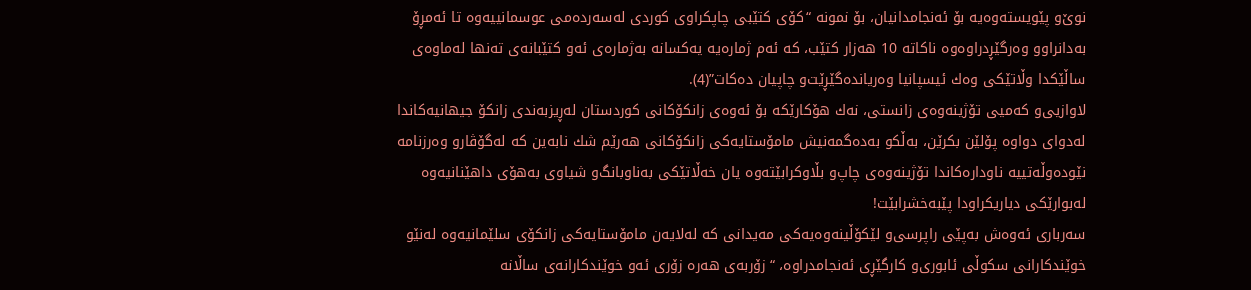نوێ‌‌و پێویسته‌وه‌یه‌ بۆ ئه‌نجامدانیان، بۆ نمونه‌ “كۆی‌ كتێبی‌ چاپكراوی‌ كوردی‌ له‌سه‌رده‌می‌ عوسمانییه‌وه‌ تا ئه‌مڕۆ به‌دانراوو وه‌رگێڕدراوه‌وه‌ ناكاته‌ 10 هه‌زار كتێب، كه‌ ئه‌م ژماره‌یه‌ یه‌كسانه‌ به‌ژماره‌ی‌ ئه‌و كتێبانه‌ی‌ ته‌نها له‌ماوه‌ی‌ ساڵێكدا وڵاتێكی‌ وه‌ك ئیسپانیا وه‌ریانده‌گێڕێت‌و چاپیان ده‌كات”(4).
لاوازیی‌‌و كه‌میی‌ تۆژینه‌وه‌ی‌ زانستی‌، نه‌ك هۆكارێكه‌ بۆ ئه‌وه‌ی‌ زانكۆكانی‌ كوردستان له‌ڕیزبه‌ندی‌ زانكۆ جیهانیه‌كاندا له‌دوای‌ دواوه‌ پۆلێن بكرێن، به‌ڵكو به‌ده‌گمه‌نیش مامۆستایه‌كی‌ زانكۆكانی‌ هه‌رێم شك نابه‌ین كه‌ له‌گۆڤارو وه‌رزنامه‌ نێوده‌وڵه‌تییه‌ ناوداره‌كاندا تۆژینه‌وه‌ی‌ چاپ‌و بڵاوكرابێته‌وه‌ یان خه‌ڵاتێكی‌ به‌ناوبانگ‌و شیاوی‌ به‌هۆی‌ داهێنانیه‌وه‌ له‌بوارێكی‌ دیاریكراودا پێبه‌خشرابێت!
سه‌رباری‌ ئه‌وه‌ش به‌پێی‌ راپرسی‌‌و لێكۆڵینه‌وه‌یه‌كی‌ مه‌یدانی‌ كه‌ له‌لایه‌ن مامۆستایه‌كی‌ زانكۆی‌ سلێمانیه‌وه‌ له‌نێو خوێندكارانی‌ سكوڵی‌ ئابوری‌‌و كارگێڕی‌ ئه‌نجامدراوه‌، “زۆربه‌ی‌ هه‌ره‌ زۆری‌ ئه‌و خوێندكارانه‌ی‌ ساڵانه‌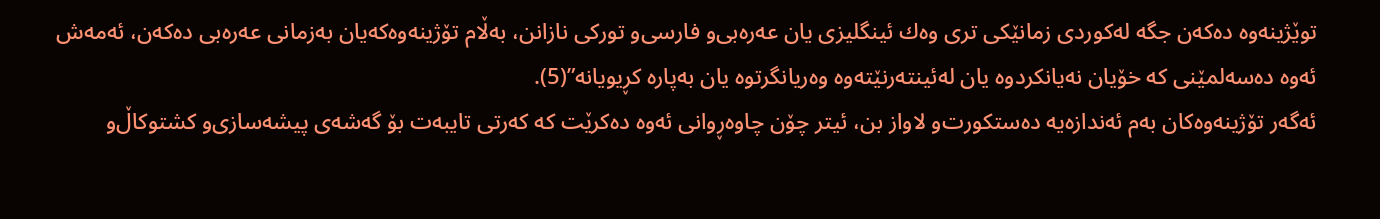توێژینه‌وه‌ ده‌كه‌ن جگه‌ له‌كوردی‌ زمانێكی‌ تری‌ وه‌ك ئینگلیزی‌ یان عه‌ره‌بی‌‌و فارسی‌‌و توركی‌ نازانن، به‌ڵام تۆژینه‌وه‌كه‌یان به‌زمانی‌ عه‌ره‌بی‌ ده‌كه‌ن، ئه‌مه‌ش ئه‌وه‌ ده‌سه‌لمێنی‌ كه‌ خۆیان نه‌یانكردوه‌ یان له‌ئینته‌رنێته‌وه‌ وه‌ریانگرتوه‌ یان به‌پاره‌ كڕیویانه‌”(5).
ئه‌گه‌ر تۆژینه‌وه‌كان به‌م ئه‌ندازه‌یه‌ ده‌ستكورت‌و لاواز بن، ئیتر چۆن چاوه‌ڕوانی‌ ئه‌وه‌ ده‌كرێت كه‌ كه‌رتی‌ تایبه‌ت بۆ گه‌شه‌ی‌ پیشه‌سازی‌‌و كشتوكاڵ‌‌و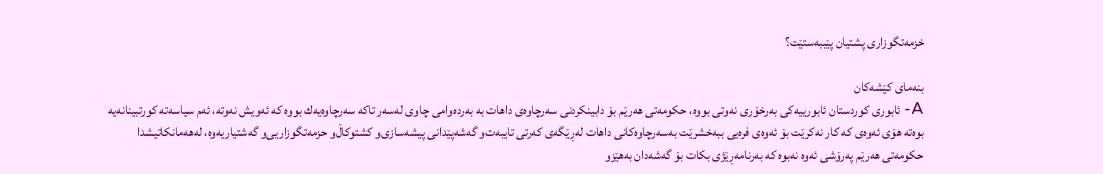خزمه‌تگوزاری‌ پشتیان پێببه‌ستێت؟

بنه‌مای‌ كێشه‌كان
A- ئابوری كوردستان ئابورییه‌كی‌ به‌رخۆری‌ نه‌وتی‌ بووه‌، حكومه‌تی‌ هه‌رێم بۆ دابینكردنی‌ سه‌رچاوه‌ی‌ داهات به‌ به‌رده‌وامی‌ چاوی‌ له‌سه‌ر تاكه‌ سه‌رچاوه‌یه‌ك بووه‌ كه‌ ئه‌ویش نه‌وته‌، ئه‌م سیاسه‌ته‌ كورتبینانه‌یه‌ بوه‌ته‌ هۆی‌ ئه‌وه‌ی‌ كه‌ كار نه‌كرێت بۆ ئه‌وه‌ی‌ فره‌یی ببه‌خشرێت به‌سه‌رچاوه‌كانی‌ داهات له‌ڕێگه‌ی‌ كه‌رتی‌ تایبه‌ت‌و گه‌شه‌پێدانی‌ پیشه‌سازی‌‌و كشتوكاڵ‌و حزمه‌تگوزاریی‌‌و گه‌شتیاریه‌وه‌، له‌هه‌مانكاتیشدا حكومه‌تی‌ هه‌رێم په‌رۆشی‌ ئه‌وه‌ نه‌بوه‌ كه‌ به‌رنامه‌ڕێژی‌ بكات بۆ گه‌شه‌دان به‌هێزو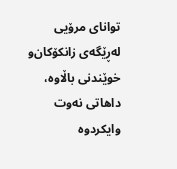توانای‌ مرۆیی له‌ڕێگه‌ی‌ زانكۆكان‌و خوێندنی‌ باڵاوه‌، داهاتی‌ نه‌وت وایكردوه‌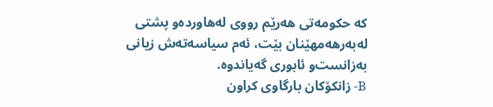كه‌ حكومه‌تی‌ هه‌رێم رووی‌ له‌هاورده‌و پشتی‌ له‌به‌رهه‌مهێنان بێت، ئه‌م سیاسه‌ته‌ش زیانی‌ به‌زانست‌و ئابوری‌ گه‌یاندوه‌.
B- زانكۆكان بارگاوی‌ كراون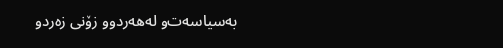به‌سیاسه‌ت‌و له‌هه‌ردوو زۆنی‌ زه‌ردو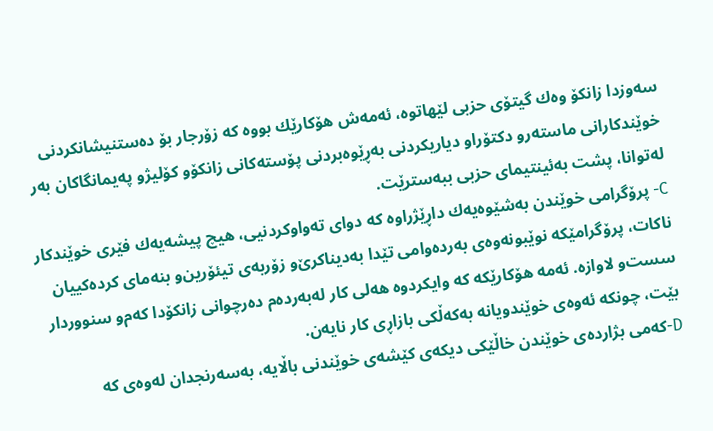سه‌وزدا زانكۆ وه‌ك گیتۆی‌ حزبی‌ لێهاتوه‌، ئه‌مه‌ش هۆكارێك بووه‌ كه‌ زۆرجار بۆ ده‌ستنیشانكردنی‌ خوێندكارانی‌ ماسته‌رو دكتۆراو دیاریكردنی‌ به‌ڕێوه‌بردنی‌ پۆسته‌كانی‌ زانكۆو كۆلیژو په‌یمانگاكان به‌ر له‌توانا، پشت به‌ئینتیمای‌ حزبی‌ ببه‌سترێت.
C- پرۆگرامی‌ خوێندن به‌شێوه‌یه‌ك داڕێژراوه‌ كه‌ دوای‌ ته‌واوكردنیی‌، هیچ پیشه‌یه‌ك فێری‌ خوێندكار ناكات، پرۆگرامێكه‌ نوێبونه‌وه‌ی‌ به‌رده‌وامی‌ تێدا به‌دیناكرێ‌‌و زۆربه‌ی‌ تیئۆرین‌و بنه‌مای‌ كرده‌كییان سست‌و لاوازه‌. ئه‌مه‌ هۆكارێكه‌ كه‌ وایكردوه‌ هه‌لی كار له‌به‌رده‌م ده‌رچوانی‌ زانكۆدا كه‌م‌و سنووردار بێت، چونكه‌ ئه‌وه‌ی‌ خوێندویانه‌ به‌كه‌ڵكی‌ بازاڕی كار نایه‌ن.
D-كه‌می بژارده‌ی خوێندن خاڵێكی‌ دیكه‌ی‌ كێشه‌ی‌ خوێندنی‌ باڵایه‌، به‌سه‌رنجدان له‌وه‌ی‌ كه‌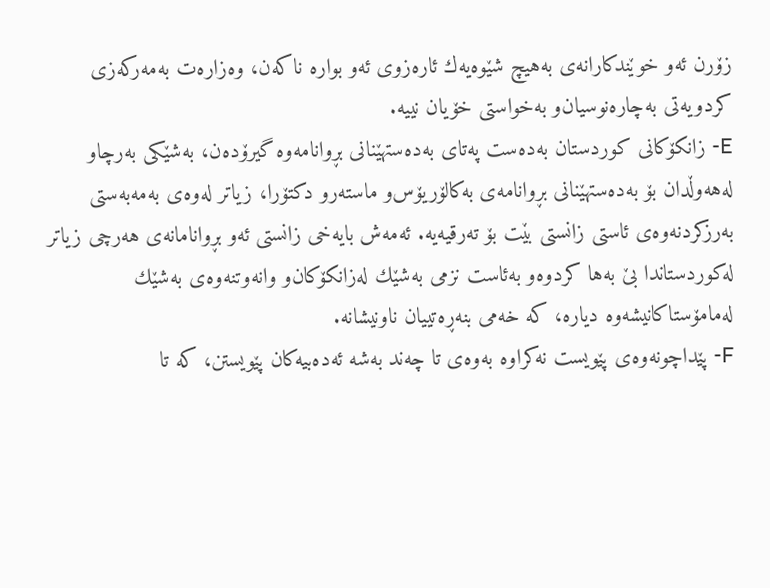زۆرن ئه‌و خوێندكارانه‌ی به‌هیچ شێوه‌یه‌ك ئاره‌زوی ئه‌و بواره‌ ناكه‌ن، وه‌زاره‌ت به‌مه‌ركه‌زی كردویه‌تی به‌چاره‌نوسیان‌و به‌خواستی‌ خۆیان نییه‌.
E- زانكۆكانی‌ كوردستان به‌ده‌ست په‌تای‌ به‌ده‌ستهێنانی‌ بڕوانامه‌وه‌ گیرۆده‌ن، به‌شێكی‌ به‌رچاو له‌هه‌وڵدان بۆ به‌ده‌ستهێنانی‌ بڕوانامه‌ی‌ به‌كالۆریۆس‌و ماسته‌رو دكتۆرا، زیاتر له‌وه‌ی‌ به‌مه‌به‌ستی‌ به‌رزكردنه‌وه‌ی‌ ئاستی‌ زانستی‌ بێت بۆ ته‌رقیه‌یه‌. ئه‌مه‌ش بایه‌خی‌ زانستی‌ ئه‌و بڕوانامانه‌ی‌ هه‌رچی‌ زیاتر له‌كوردستاندا بێ‌ به‌ها كردوه‌‌و به‌ئاست نزمی‌ به‌شێك له‌زانكۆكان‌و وانه‌وتنه‌وه‌ی‌ به‌شێك له‌مامۆستاكانیشه‌وه‌ دیاره‌، كه‌ خه‌می‌ بنه‌ڕه‌تییان ناونیشانه‌.
F- پێداچونه‌وه‌ی‌ پێویست نه‌كراوه‌ به‌وه‌ی‌ تا چه‌ند به‌شه‌ ئه‌ده‌بیه‌كان پێویستن، كه‌ تا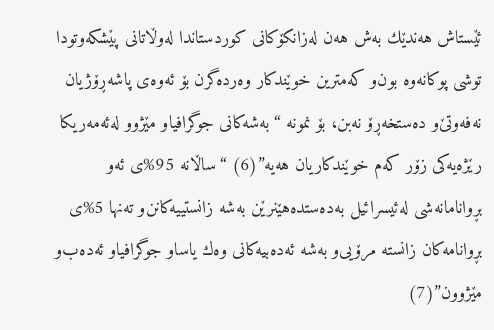ئێستاش هه‌ندێك به‌ش هه‌ن له‌زانكۆكانی‌ كوردستاندا له‌وڵاتانی‌ پێشكه‌وتودا توشی‌ پوكانه‌وه‌ بون‌و كه‌مترین خوێندكار وه‌رده‌گرن بۆ ئه‌وه‌ی‌ پاشه‌ڕۆژیان نه‌فه‌وتێ‌‌و ده‌ستخه‌ڕۆ نه‌بن، بۆ نمونه‌ “به‌شه‌كانی‌ جوگرافیا‌و مێژوو له‌ئه‌مه‌ریكا رێژه‌یه‌كی‌ زۆر كه‌م خوێندكاریان هه‌یه‌”(6) “ساڵانه‌ 95%ی‌ ئه‌و بڕوانامانه‌شی‌ له‌ئیسرائیل به‌ده‌ستده‌هێنرێن به‌شه‌ زانستییه‌كانن‌و ته‌نها 5%ی‌ بڕوانامه‌كان زانسته‌ مرۆیی‌‌و به‌شه‌ ئه‌ده‌بیه‌كانی‌ وه‌ك یاسا‌و جوگرافیا‌و ئه‌ده‌ب‌و مێژوون”(7)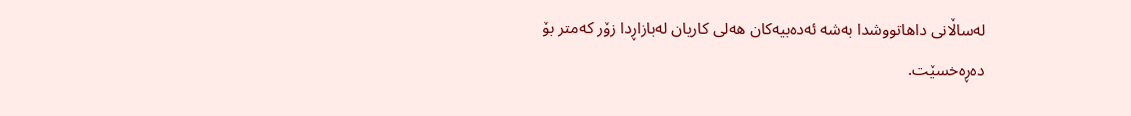له‌ساڵانی‌ داهاتووشدا به‌شه‌ ئه‌ده‌بیه‌كان هه‌لی‌ كاریان له‌بازاڕدا زۆر كه‌متر بۆ ده‌ڕه‌خسێت.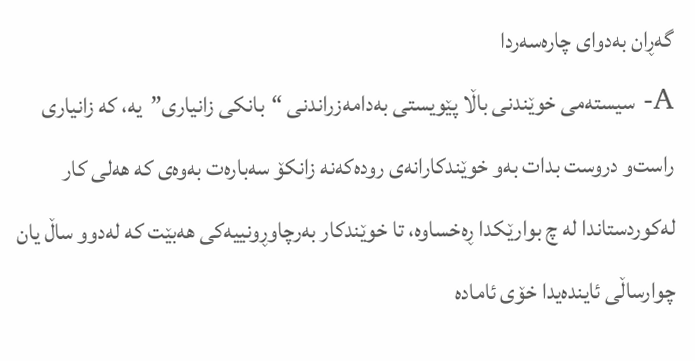گه‌ڕان به‌دوای‌ چاره‌سه‌ردا
A- سیسته‌می‌ خوێندنی‌ باڵا پێویستی‌ به‌دامه‌زراندنی‌ “بانكی‌ زانیاری”یه‌، كه‌ زانیاری‌ راست‌و دروست بدات به‌و خوێندكارانه‌ی‌ روده‌كه‌نه‌ زانكۆ سه‌باره‌ت به‌وه‌ی‌ كه‌ هه‌لی كار له‌كوردستاندا له‌ چ بوارێكدا ڕه‌خساوه‌، تا خوێندكار به‌رچاوڕونییه‌كی‌ هه‌بێت كه‌ له‌دوو ساڵ یان چوارساڵی ئاینده‌یدا خۆی‌ ئاماده‌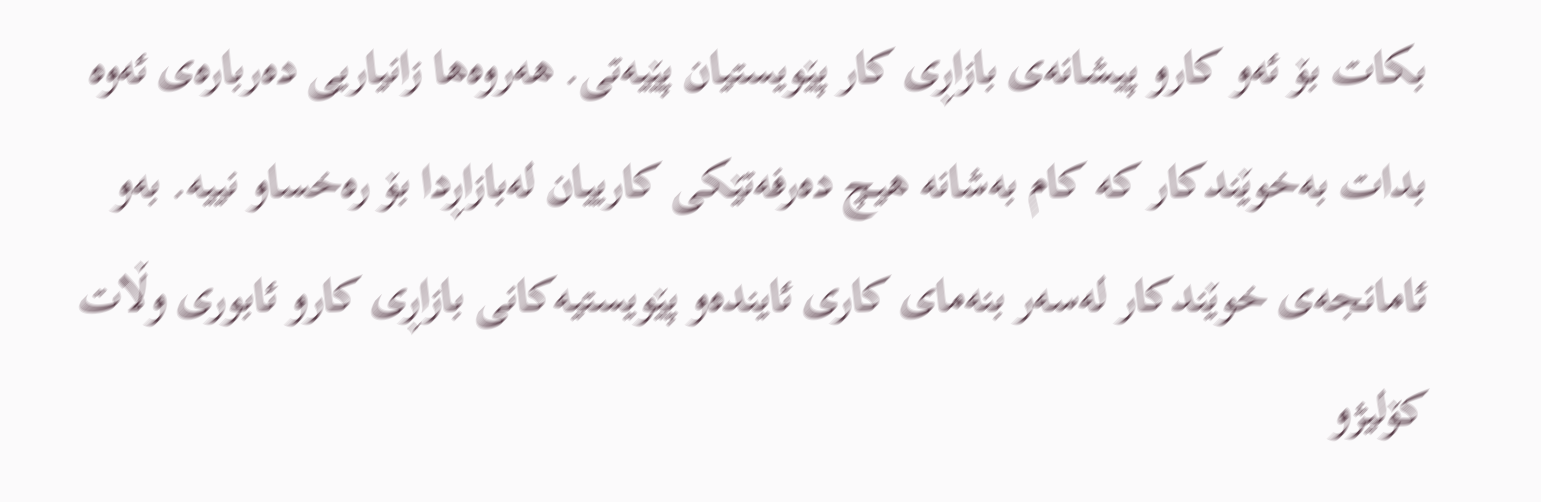بكات بۆ ئه‌و كارو پیشانه‌ی‌ بازاڕی كار پێویستیان پێیه‌تی‌. هه‌روه‌ها زانیاریی ده‌رباره‌ی‌ ئه‌وه‌ بدات به‌خوێندكار كه‌ كام به‌شانه‌ هیچ ده‌رفه‌تێكی‌ كارییان له‌بازاڕدا بۆ ره‌خساو نییه‌. به‌و ئامانجه‌ی‌ خوێندكار له‌سه‌ر بنه‌مای‌ كاری‌ ئاینده‌و پێویستیه‌كانی‌ بازاڕی‌ كار‌و ئابوری‌ وڵات كۆلیژ‌و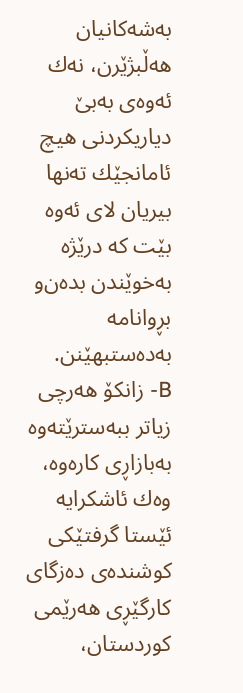به‌شه‌كانیان هه‌ڵبژێرن، نه‌ك ئه‌وه‌ی‌ به‌بێ‌ دیاریكردنی‌ هیچ ئامانجێك ته‌نها بیریان لای‌ ئه‌وه‌ بێت كه‌ درێژه‌ به‌خوێندن بده‌ن‌و بڕوانامه‌ به‌ده‌ستبهێنن.
B- زانكۆ هه‌رچی‌ زیاتر ببه‌سترێته‌وه‌ به‌بازاڕی كاره‌وه‌، وه‌ك ئاشكرایه‌ ئێستا گرفتێكی‌ كوشنده‌ی‌ ده‌زگای‌ كارگێڕی‌ هه‌رێمی‌ كوردستان،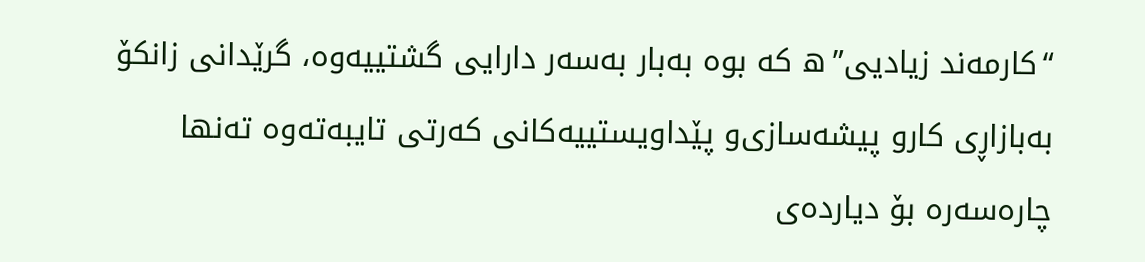“كارمه‌ند زیادیی‌”ه‌ كه‌ بوه‌ به‌بار به‌سه‌ر دارایی‌ گشتییه‌وه‌، گرێدانی‌ زانكۆ به‌بازاڕی‌ كارو پیشه‌سازی‌‌و پێداویستییه‌كانی‌ كه‌رتی‌ تایبه‌ته‌وه‌ ته‌نها چاره‌سه‌ره‌ بۆ دیارده‌ی‌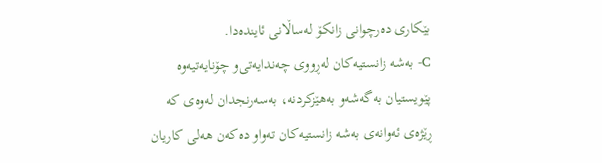بێكاری‌ ده‌رچوانی‌ زانكۆ له‌ساڵانی‌ ئاینده‌دا.
C- به‌شه‌ زانستیه‌كان له‌ڕووی‌ چه‌ندایه‌تی‌‌و چۆنایه‌تیه‌وه‌ پێویستیان به‌گه‌شه‌و به‌هێزكردنه‌، به‌سه‌رنجدان له‌وه‌ی‌ كه‌ ڕێژه‌ی‌ ئه‌وانه‌ی به‌شه‌ زانستیه‌كان ته‌واو ده‌كه‌ن هه‌لی كاریان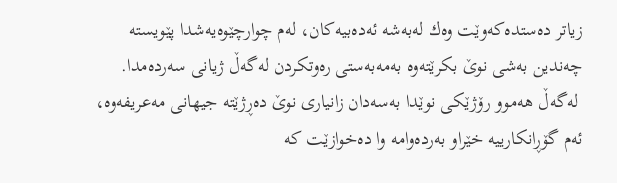زیاتر ده‌ستده‌كه‌وێت وه‌ك له‌به‌شه‌ ئه‌ده‌بیه‌كان، له‌م چوارچێوه‌یه‌شدا پێویسته‌ چه‌ندین به‌شی‌ نوێ‌ بكرێته‌وه‌ به‌مه‌به‌ستی‌ ره‌وتكردن له‌گه‌ڵ‌ ژیانی‌ سه‌رده‌مدا.
 له‌گه‌ڵ‌ هه‌موو رۆژێكی‌ نوێدا به‌سه‌دان زانیاری نوێ‌ ده‌ڕژێته‌ جیهانی‌ مه‌عریفه‌وه‌، ئه‌م گۆڕانكارییه‌ خێرا‌و به‌رده‌وامه‌ وا ده‌خوازێت كه‌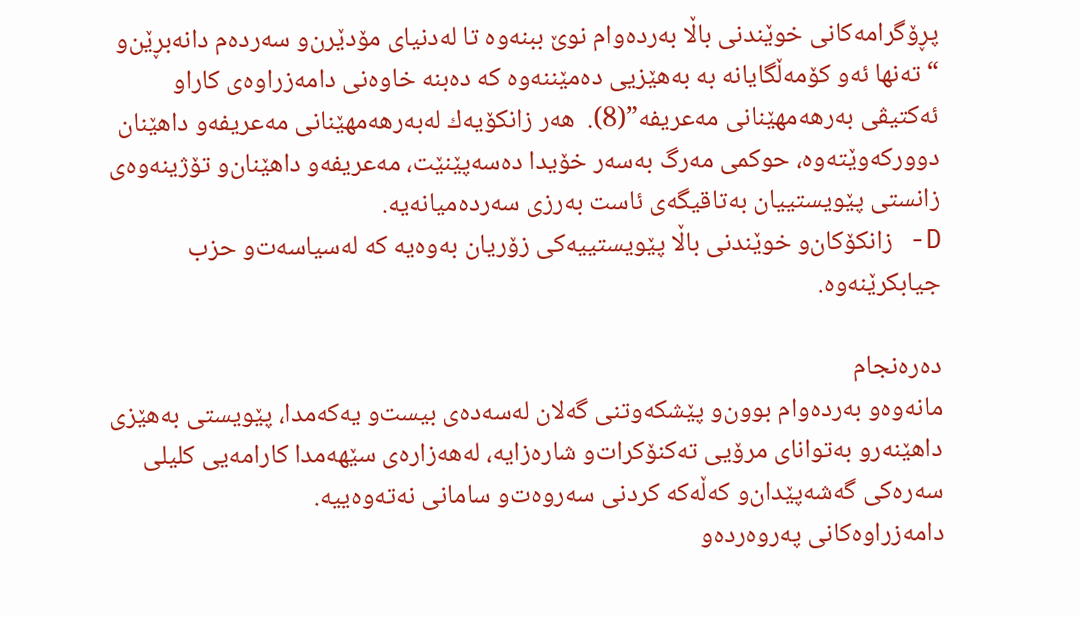پڕۆگرامه‌كانی‌ خوێندنی‌ باڵا به‌رده‌وام نوێ‌ ببنه‌وه‌ تا له‌دنیای‌ مۆدێرن‌و سه‌رده‌م دانه‌بڕێن‌و “ته‌نها ئه‌و كۆمه‌ڵگایانه‌ به‌ به‌هێزیی‌ ده‌مێننه‌وه‌ كه‌ ده‌بنه‌ خاوه‌نی‌ دامه‌زراوه‌ی‌ كاراو ئه‌كتیڤی‌ به‌رهه‌مهێنانی‌ مه‌عریفه‌”(8).  هه‌ر زانكۆیه‌ك له‌به‌رهه‌مهێنانی‌ مه‌عریفه‌و داهێنان دووركه‌وێته‌وه‌، حوكمی‌ مه‌رگ به‌سه‌ر خۆیدا ده‌سه‌پێنێت، مه‌عریفه‌و داهێنان‌و تۆژینه‌وه‌ی‌ زانستی‌ پێویستییان به‌تاقیگه‌ی‌ ئاست به‌رزی‌ سه‌رده‌میانه‌یه‌.
D- زانكۆكان‌و خوێندنی‌ باڵا پێویستییه‌كی‌ زۆریان به‌وه‌یه‌ كه‌ له‌سیاسه‌ت‌و حزب جیابكرێنه‌وه‌.

ده‌ره‌نجام
مانه‌وه‌و به‌رده‌وام بوون‌و پێشكه‌وتنی‌ گه‌لان له‌سه‌ده‌ی‌ بیست‌و یه‌كه‌مدا، پێویستی‌ به‌هێزی‌ داهێنه‌رو به‌توانای‌ مرۆیی‌ ته‌كنۆكرات‌و شاره‌زایه‌، له‌هه‌زاره‌ی‌ سێهه‌مدا كارامه‌یی‌ كلیلی‌ سه‌ره‌كی‌ گه‌شه‌پێدان‌و كه‌ڵه‌كه‌ كردنی‌ سه‌روه‌ت‌و سامانی‌ نه‌ته‌وه‌ییه‌.
دامه‌زراوه‌كانی‌ په‌روه‌رده‌و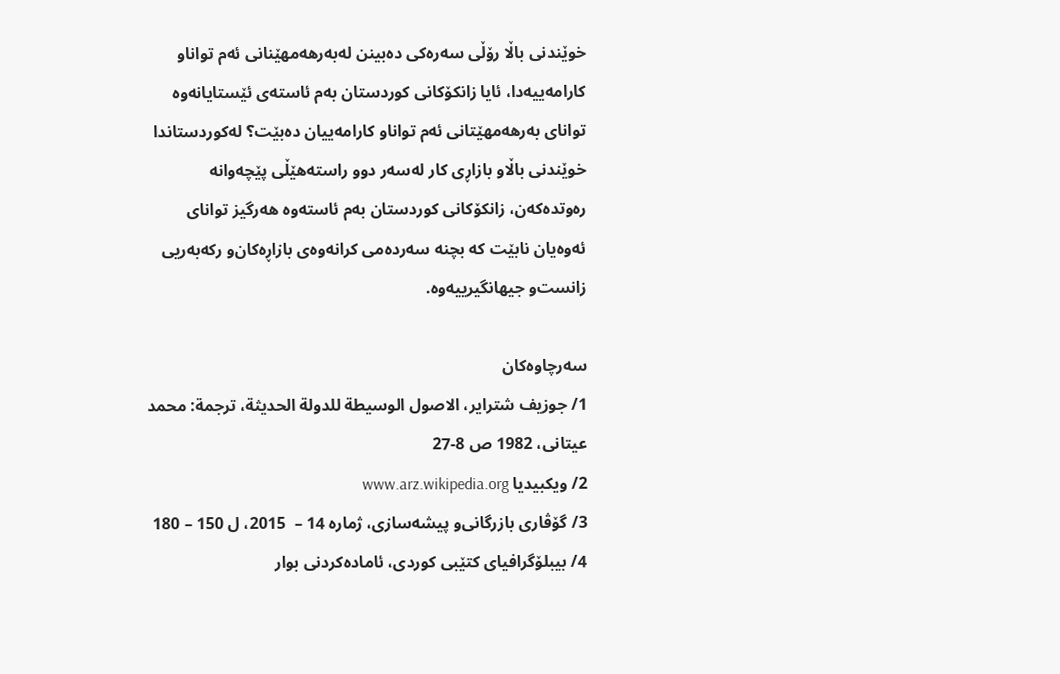خوێندنی‌ باڵا رۆڵی‌ سه‌ره‌كی‌ ده‌بینن له‌به‌رهه‌مهێنانی‌ ئه‌م توانا‌و كارامه‌ییه‌دا، ئایا زانكۆكانی‌ كوردستان به‌م ئاسته‌ی‌ ئێستایانه‌وه‌ توانای‌ به‌رهه‌مهێتانی‌ ئه‌م تواناو كارامه‌ییان ده‌بێت؟ له‌كوردستاندا خوێندنی‌ باڵا‌و بازاڕی‌ كار له‌سه‌ر دوو راسته‌هێڵی‌ پێچه‌وانه‌ ره‌وتده‌كه‌ن، زانكۆكانی‌ كوردستان به‌م ئاسته‌وه‌ هه‌رگیز توانای‌ ئه‌وه‌یان نابێت كه‌ بچنه‌ سه‌رده‌می‌ كرانه‌وه‌ی‌ بازاڕه‌كان‌و ركه‌به‌ریی‌ زانست‌و جیهانگیرییه‌وه‌.

سه‌رچاوه‌كان
1/ جوزیف شترایر، الاصول الوسیطة‌ للدولة‌ الحدیثة‌، ترجمة‌: محمد عیتانی‌، 1982 ص 8-27
2/ ویكبیدیا www.arz.wikipedia.org
3/ گۆڤاری‌ بازرگانی‌‌و پیشه‌سازی‌، ژماره‌ 14 –  2015، ل 150 – 180
4/ بیبلۆگرافیای‌ كتێبی‌ كوردی‌، ئاماده‌كردنی‌ بوار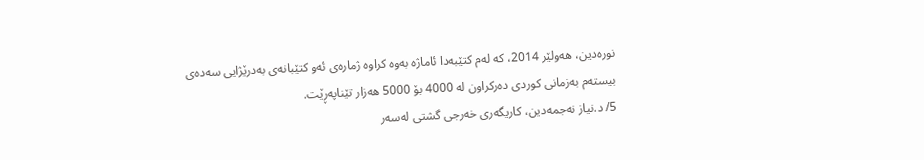نوره‌دین، هه‌ولێر 2014، كه‌ له‌م كتێبه‌دا ئاماژه‌ به‌وه‌ كراوه‌ ژماره‌ی‌ ئه‌و كتێبانه‌ی‌ به‌درێژایی‌ سه‌ده‌ی‌ بیسته‌م به‌زمانی‌ كوردی‌ ده‌ركراون له‌ 4000 بۆ 5000 هه‌زار تێناپه‌ڕێت.
5/ د.نیاز نه‌جمه‌دین، كاریگه‌ری خه‌رجی گشتی له‌سه‌ر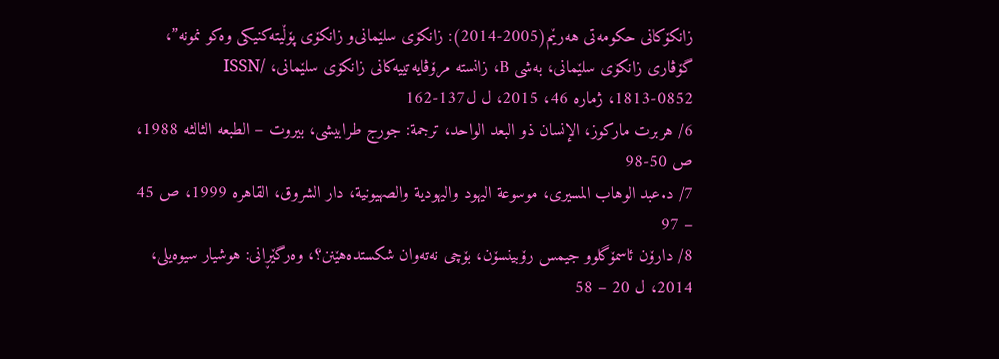زانكۆكانی حكومه‌تی هه‌رێم(2005-2014): زانكۆی سلێمانی‌و زانكۆی پۆڵیته‌كنیكی وه‌كو نمونه‌”، گۆڤاری زانكۆی سلێمانی، به‌شی B، زانسته‌ مرۆڤایه‌تییه‌كانی زانكۆی سلێمانی، ISSN/ 1813-0852، ژماره‌ 46، 2015، ل ل137-162
6/ هربرت ماركوز، الإنسان ذو البعد الواحد، ترجمة‌: جورج طرابیشی‌، بیروت – الطبعه‌ الثالثه‌ 1988، ص 50-98
7/ د.عبد الوهاب المسیری، موسوعة‌ الیهود والیهودیة‌ والصهیونیة‌، دار الشروق، القاهره‌ 1999، ص 45 – 97
8/ دارۆن ئاسمۆگلوو جیمس رۆبینسۆن، بۆچی‌ نه‌ته‌وان شكستده‌هێنن؟، وه‌رگێڕانی‌: هوشیار سیوه‌یلی‌، 2014، ل 20 – 58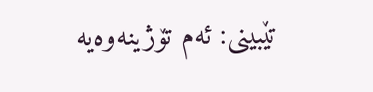تێبینی‌: ئه‌م تۆژینه‌وه‌یه‌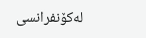له‌كۆنفرانسی‌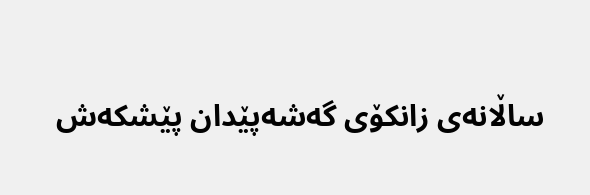ساڵانه‌ی‌ زانكۆی‌ گه‌شه‌پێدان پێشكه‌ش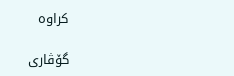كراوه‌

گۆڤاری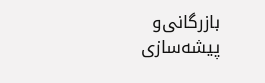بازرگانی‌و پیشەسازی